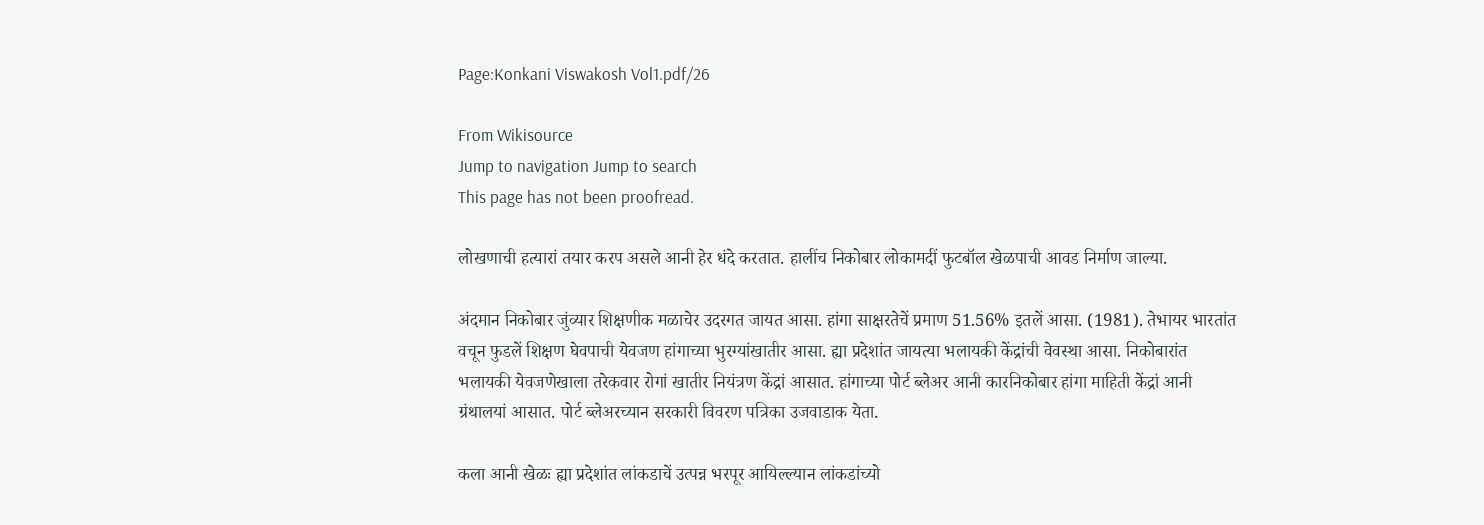Page:Konkani Viswakosh Vol1.pdf/26

From Wikisource
Jump to navigation Jump to search
This page has not been proofread.

लोखणाची हत्यारां तयार करप असले आनी हेर धंदे करतात. हालींच निकोबार लोकामदीं फुटबॉल खेळपाची आवड निर्माण जाल्या.

अंदमान निकोबार जुंव्यार शिक्षणीक मळाचेर उदरगत जायत आसा. हांगा साक्षरतेचें प्रमाण 51.56% इतलें आसा. (1981). तेभायर भारतांत वचून फुडलें शिक्षण घेवपाची येवजण हांगाच्या भुरग्यांखातीर आसा. ह्या प्रदेशांत जायत्या भलायकी केंद्रांची वेवस्था आसा. निकोबारांत भलायकी येवजणेखाला तरेकवार रोगां खातीर नियंत्रण केंद्रां आसात. हांगाच्या पोर्ट ब्लेअर आनी कारनिकोबार हांगा माहिती केंद्रां आनी ग्रंथालयां आसात. पोर्ट ब्लेअरच्यान सरकारी विवरण पत्रिका उजवाडाक येता.

कला आनी खेळः ह्या प्रदेशांत लांकडाचें उत्पन्न भरपूर आयिल्ल्यान लांकडांच्यो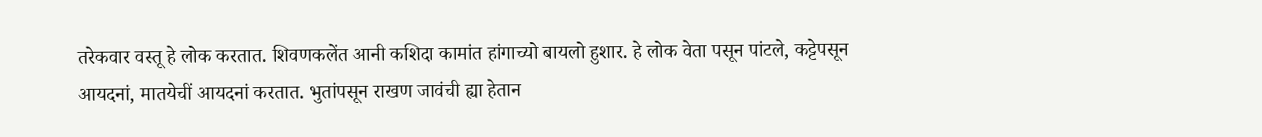तरेकवार वस्तू हे लोक करतात. शिवणकलेंत आनी कशिदा कामांत हांगाच्यो बायलो हुशार. हे लोक वेता पसून पांटले, कट्टेपसून आयदनां, मातयेचीं आयदनां करतात. भुतांपसून राखण जावंची ह्या हेतान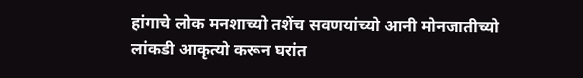हांगाचे लोक मनशाच्यो तशेंच सवणयांच्यो आनी मोनजातीच्यो लांकडी आकृत्यो करून घरांत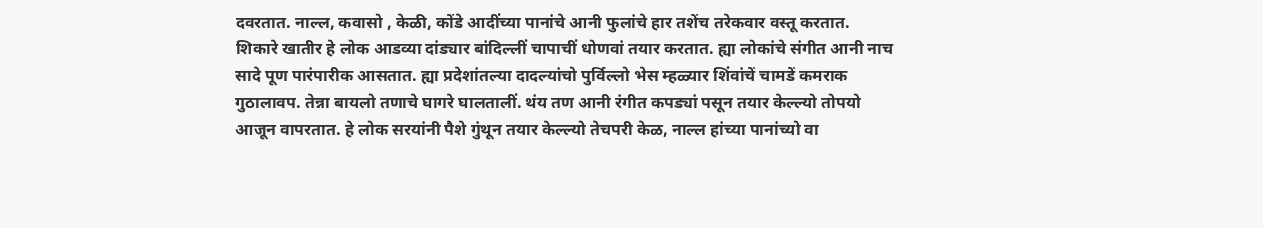दवरतात. नाल्ल, कवासो , केळी, कोंडे आदींच्या पानांचे आनी फुलांचे हार तशेंच तरेकवार वस्तू करतात. शिकारे खातीर हे लोक आडव्या दांड्यार बांदिल्लीं चापाचीं धोणवां तयार करतात. ह्या लोकांचे संगीत आनी नाच सादे पूण पारंपारीक आसतात. ह्या प्रदेशांतल्या दादल्यांचो पुर्विल्लो भेस म्हळ्यार शिंवांचें चामडें कमराक गुठालावप. तेन्ना बायलो तणाचे घागरे घालतालीं. थंय तण आनी रंगीत कपड्यां पसून तयार केल्ल्यो तोपयो आजून वापरतात. हे लोक सरयांनी पैशे गुंथून तयार केल्ल्यो तेचपरी केळ, नाल्ल हांच्या पानांच्यो वा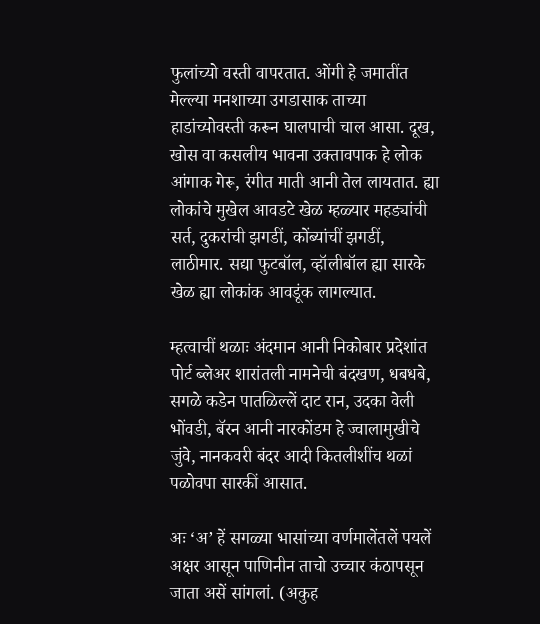फुलांच्यो वस्ती वापरतात. ओंगी हे जमातींत मेल्ल्या मनशाच्या उगडासाक ताच्या हाडांच्योवस्ती करून घालपाची चाल आसा. दूख, खोस वा कसलीय भावना उक्तावपाक हे लोक आंगाक गेरू, रंगीत माती आनी तेल लायतात. ह्या लोकांचे मुखेल आवडटे खेळ म्हळ्यार महड्यांची सर्त, दुकरांची झगडीं, कोंब्यांचीं झगडीं, लाठीमार. सद्या फुटबॉल, व्हॉलीबॉल ह्या सारके खेळ ह्या लोकांक आवडूंक लागल्यात.

म्हत्वाचीं थळाः अंदमान आनी निकोबार प्रदेशांत पोर्ट ब्लेअर शारांतली नामनेची बंदखण, धबधबे, सगळे कडेन पातळिल्लें दाट रान, उदका वेली भोंवडी, बॅरन आनी नारकोंडम हे ज्वालामुखीचे जुंवे, नानकवरी बंदर आदी कितलीशींच थळां पळोवपा सारकीं आसात.

अः ‘अ’ हें सगळ्या भासांच्या वर्णमालेंतलें पयलें अक्षर आसून पाणिनीन ताचो उच्चार कंठापसून जाता असें सांगलां. (अकुह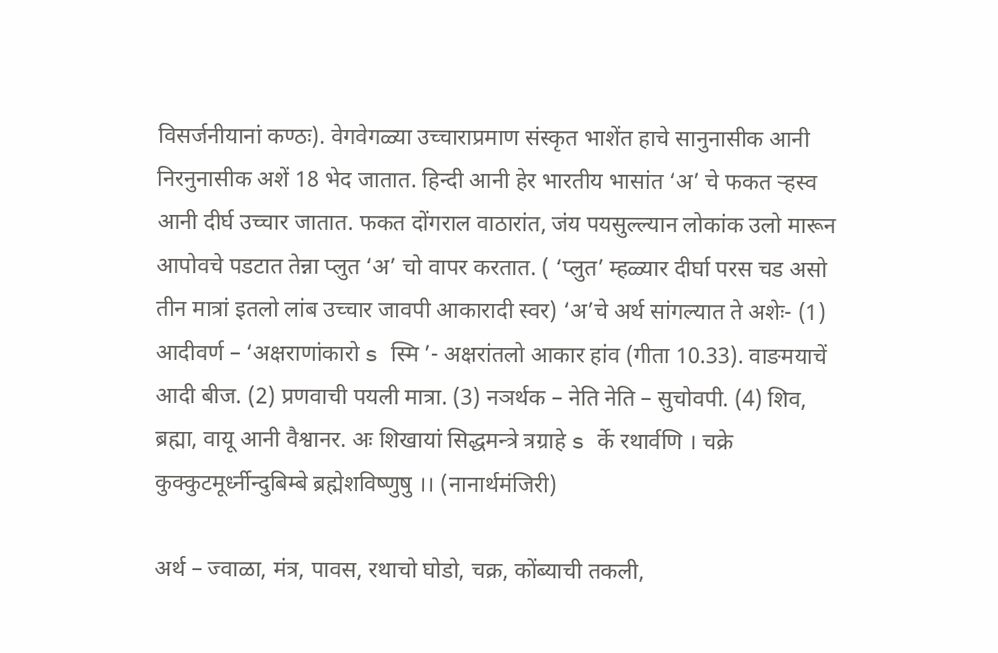विसर्जनीयानां कण्ठः). वेगवेगळ्या उच्चाराप्रमाण संस्कृत भाशेंत हाचे सानुनासीक आनी निरनुनासीक अशें 18 भेद जातात. हिन्दी आनी हेर भारतीय भासांत ‘अ’ चे फकत ऱ्हस्व आनी दीर्घ उच्चार जातात. फकत दोंगराल वाठारांत, जंय पयसुल्ल्यान लोकांक उलो मारून आपोवचे पडटात तेन्ना प्लुत ‘अ’ चो वापर करतात. ( ‘प्लुत’ म्हळ्यार दीर्घा परस चड असो तीन मात्रां इतलो लांब उच्चार जावपी आकारादी स्वर) ‘अ’चे अर्थ सांगल्यात ते अशेः- (1) आदीवर्ण – ‘अक्षराणांकारो s स्मि ’- अक्षरांतलो आकार हांव (गीता 10.33). वाङमयाचें आदी बीज. (2) प्रणवाची पयली मात्रा. (3) नञर्थक – नेति नेति – सुचोवपी. (4) शिव, ब्रह्मा, वायू आनी वैश्वानर. अः शिखायां सिद्धमन्त्रे त्रग्राहे s र्के रथार्वणि । चक्रे कुक्कुटमूर्ध्नीन्दुबिम्बे ब्रह्मेशविष्णुषु ।। (नानार्थमंजिरी)

अर्थ – ज्वाळा, मंत्र, पावस, रथाचो घोडो, चक्र, कोंब्याची तकली,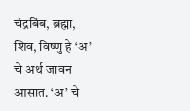चंद्रबिंब, ब्रह्मा, शिव, विष्णु हे ‘अ’ चे अर्थ जावन आसात. ‘अ’ चे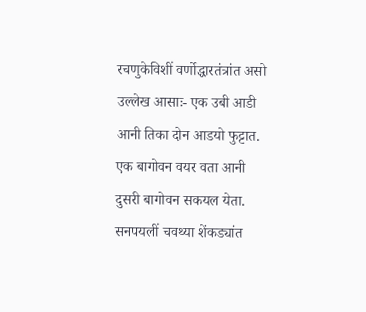रचणुकेविशीं वर्णोद्धारतंत्रांत असो उल्लेख आसाः- एक उबी आडी आनी तिका दोन आडयो फुट्टात. एक बागोवन वयर वता आनी दुसरी बागोवन सकयल येता. सनपयलीं चवथ्या शेंकड्यांत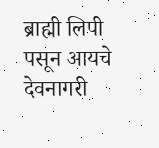ब्राह्मी लिपी पसून आयचे देवनागरी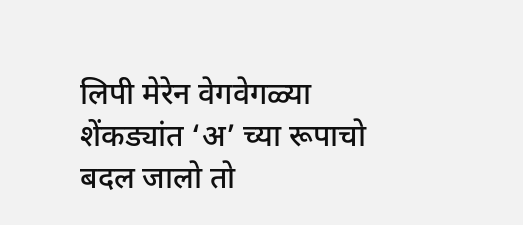लिपी मेरेन वेगवेगळ्या शेंकड्यांत ‘अ’ च्या रूपाचो बदल जालो तो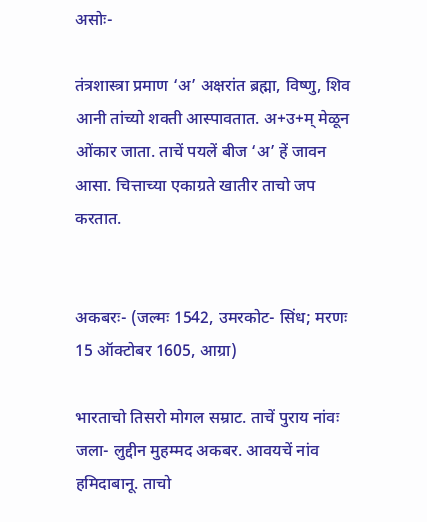असोः-

तंत्रशास्त्रा प्रमाण ‘अ’ अक्षरांत ब्रह्मा, विष्णु, शिव आनी तांच्यो शक्ती आस्पावतात. अ+उ+म् मेळून ओंकार जाता. ताचें पयलें बीज ‘अ’ हें जावन आसा. चित्ताच्या एकाग्रते खातीर ताचो जप करतात.


अकबरः- (जल्मः 1542, उमरकोट- सिंध; मरणः 15 ऑक्टोबर 1605, आग्रा)

भारताचो तिसरो मोगल सम्राट. ताचें पुराय नांवः जला- लुद्दीन मुहम्मद अकबर. आवयचें नांव हमिदाबानू. ताचो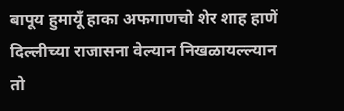बापूय हुमायूँ हाका अफगाणचो शेर शाह हाणें दिल्लीच्या राजासना वेल्यान निखळायल्ल्यान तो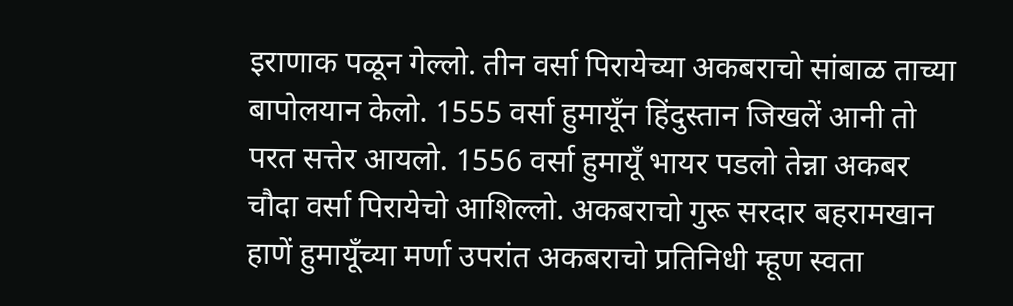इराणाक पळून गेल्लो. तीन वर्सा पिरायेच्या अकबराचो सांबाळ ताच्या बापोलयान केलो. 1555 वर्सा हुमायूँन हिंदुस्तान जिखलें आनी तो परत सत्तेर आयलो. 1556 वर्सा हुमायूँ भायर पडलो तेन्ना अकबर चौदा वर्सा पिरायेचो आशिल्लो. अकबराचो गुरू सरदार बहरामखान हाणें हुमायूँच्या मर्णा उपरांत अकबराचो प्रतिनिधी म्हूण स्वता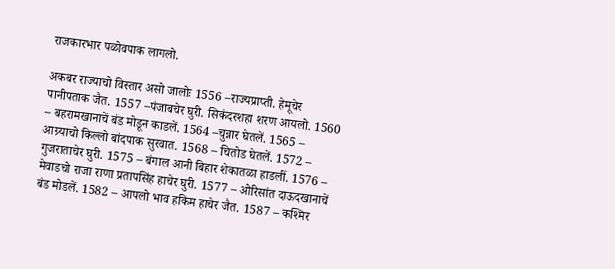राजकारभार पळोवपाक लागलो.

अकबर राज्याचो विस्तार असो जालोः 1556 –राज्यप्राप्ती. हेमूचेर पानीपताक जैत. 1557 –पंजाबचेर घुरी. सिकंदरशहा शरण आयलो. 1560 – बहरामखानाचें बंड मोडून काडलें. 1564 –चुन्नार घेतलें. 1565 – आग्र्याचो किल्लो बांदपाक सुरवात. 1568 – चितोड घेतलें. 1572 – गुजराताचेर घुरी. 1575 – बंगाल आनी बिहार शेकातळा हाडलीं. 1576 – मेवाडचो राजा राणा प्रतापसिंह हाचेर घुरी. 1577 – ओरिसांत दाऊदखानाचें बंड मोडलें. 1582 – आपलो भाव हकिम हाचेर जैत. 1587 – कश्मिर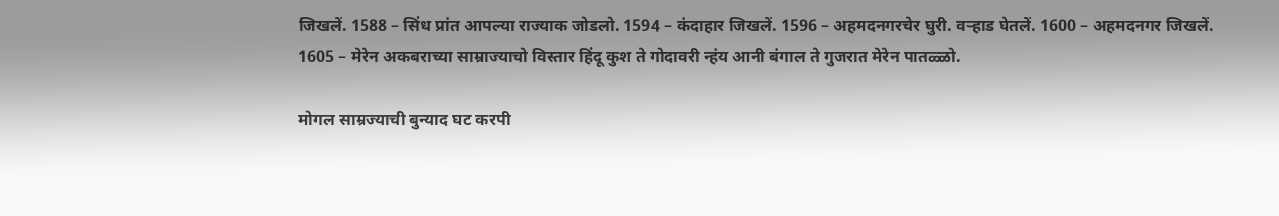जिखलें. 1588 – सिंध प्रांत आपल्या राज्याक जोडलो. 1594 – कंदाहार जिखलें. 1596 – अहमदनगरचेर घुरी. वऱ्हाड घेतलें. 1600 – अहमदनगर जिखलें. 1605 – मेरेन अकबराच्या साम्राज्याचो विस्तार हिंदू कुश ते गोदावरी न्हंय आनी बंगाल ते गुजरात मेरेन पातळ्ळो.

मोगल साम्रज्याची बुन्याद घट करपी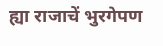ह्या राजाचें भुरगेपण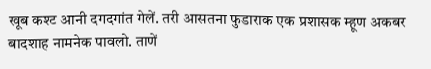खूब कश्ट आनी दगदगांत गेलें. तरी आसतना फुडाराक एक प्रशासक म्हूण अकबर बादशाह नामनेक पावलो. ताणें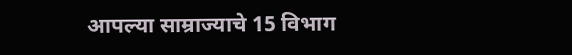आपल्या साम्राज्याचे 15 विभाग